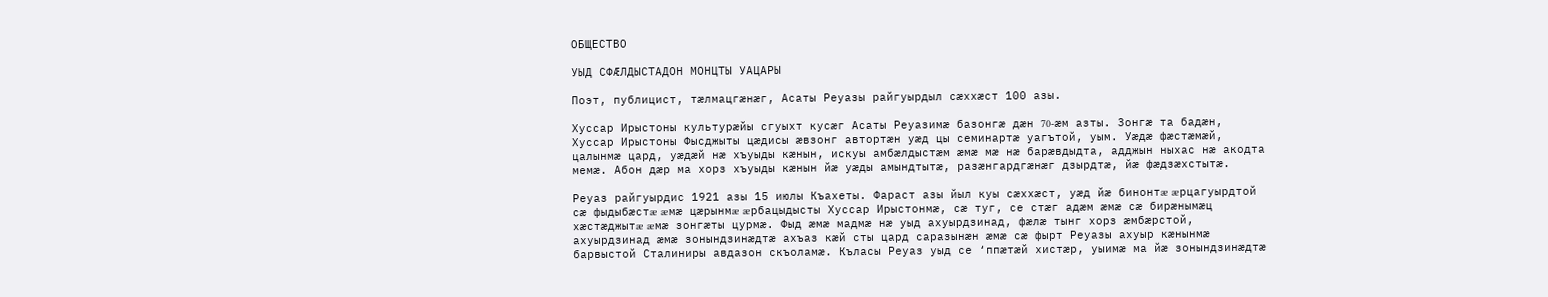ОБЩЕСТВО

УЫД СФÆЛДЫСТАДОН МОНЦТЫ УАЦАРЫ

Поэт, публицист, тæлмацгæнæг, Асаты Реуазы райгуырдыл сæххæст 100 азы.

Хуссар Ирыстоны культурæйы сгуыхт кусæг Асаты Реуазимæ базонгæ дæн 70-æм азты. Зонгæ та бадæн, Хуссар Ирыстоны Фысджыты цæдисы æвзонг автортæн уæд цы семинартæ уагътой, уым. Уæдæ фæстæмæй, цалынмæ цард, уæдæй нæ хъуыды кæнын, искуы амбæлдыстæм æмæ мæ нæ барæвдыдта, адджын ныхас нæ акодта мемæ. Абон дæр ма хорз хъуыды кæнын йæ уæды амындтытæ, разæнгардгæнæг дзырдтæ, йæ фæдзæхстытæ.

Реуаз райгуырдис 1921 азы 15 июлы Къахеты. Фараст азы йыл куы сæххæст, уæд йæ бинонтæ æрцагуырдтой сæ фыдыбæстæ æмæ цæрынмæ æрбацыдысты Хуссар Ирыстонмæ, сæ туг, се стæг адæм æмæ сæ бирæнымæц хæстæджытæ æмæ зонгæты цурмæ. Фыд æмæ мадмæ нæ уыд ахуырдзинад, фæлæ тынг хорз æмбæрстой, ахуырдзинад æмæ зонындзинæдтæ ахъаз кæй сты цард саразынæн æмæ сæ фырт Реуазы ахуыр кæнынмæ барвыстой Сталиниры авдазон скъоламæ. Къласы Реуаз уыд се ‘ппæтæй хистæр, уыимæ ма йæ зонындзинæдтæ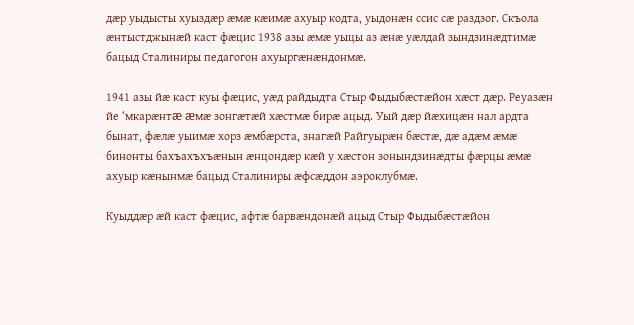дæр уыдысты хуыздæр æмæ кæимæ ахуыр кодта, уыдонæн ссис сæ раздзог. Скъола æнтыстджынæй каст фæцис 1938 азы æмæ уыцы аз æнæ уæлдай зындзинæдтимæ бацыд Сталиниры педагогон ахуыргæнæндонмæ.

1941 азы йæ каст куы фæцис, уæд райдыдта Стыр Фыдыбæстæйон хæст дæр. Реуазæн йе ‘мкарæнтæ æмæ зонгæтæй хæстмæ бирæ ацыд. Уый дæр йæхицæн нал ардта бынат, фæлæ уыимæ хорз æмбæрста, знагæй Райгуырæн бæстæ, дæ адæм æмæ бинонты бахъахъхъæнын æнцондæр кæй у хæстон зонындзинæдты фæрцы æмæ ахуыр кæнынмæ бацыд Сталиниры æфсæддон аэроклубмæ.

Куыддæр æй каст фæцис, афтæ барвæндонæй ацыд Стыр Фыдыбæстæйон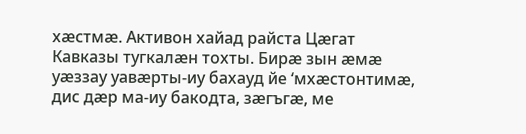хæстмæ. Активон хайад райста Цæгат Кавказы тугкалæн тохты. Бирæ зын æмæ уæззау уавæрты-иу бахауд йе ‘мхæстонтимæ, дис дæр ма-иу бакодта, зæгъгæ, ме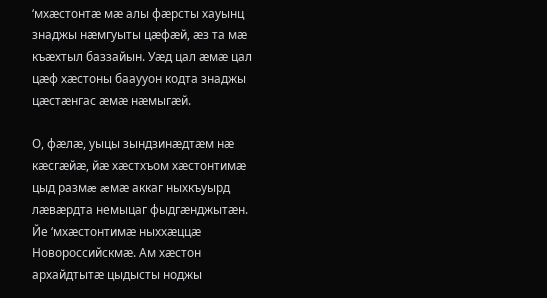‘мхæстонтæ мæ алы фæрсты хауынц знаджы нæмгуыты цæфæй, æз та мæ къæхтыл баззайын. Уæд цал æмæ цал цæф хæстоны бааууон кодта знаджы цæстæнгас æмæ нæмыгæй.

О, фæлæ, уыцы зындзинæдтæм нæ кæсгæйæ, йæ хæстхъом хæстонтимæ цыд размæ æмæ аккаг ныхкъуырд лæвæрдта немыцаг фыдгæнджытæн. Йе ‘мхæстонтимæ ныххæццæ Новороссийскмæ. Ам хæстон архайдтытæ цыдысты ноджы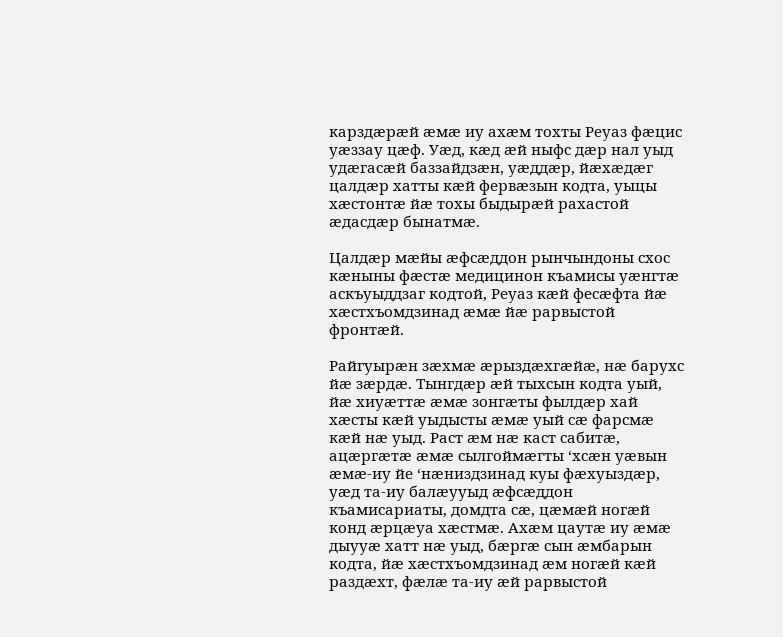карздæрæй æмæ иу ахæм тохты Реуаз фæцис уæззау цæф. Уæд, кæд æй ныфс дæр нал уыд удæгасæй баззайдзæн, уæддæр, йæхæдæг цалдæр хатты кæй фервæзын кодта, уыцы хæстонтæ йæ тохы быдырæй рахастой æдасдæр бынатмæ.

Цалдæр мæйы æфсæддон рынчындоны схос кæныны фæстæ медицинон къамисы уæнгтæ аскъуыддзаг кодтой, Реуаз кæй фесæфта йæ хæстхъомдзинад æмæ йæ рарвыстой фронтæй.

Райгуырæн зæхмæ æрыздæхгæйæ, нæ барухс йæ зæрдæ. Тынгдæр æй тыхсын кодта уый, йæ хиуæттæ æмæ зонгæты фылдæр хай хæсты кæй уыдысты æмæ уый сæ фарсмæ кæй нæ уыд. Раст æм нæ каст сабитæ, ацæргæтæ æмæ сылгоймæгты ‘хсæн уæвын æмæ-иу йе ‘нæниздзинад куы фæхуыздæр, уæд та-иу балæууыд æфсæддон къамисариаты, домдта сæ, цæмæй ногæй конд æрцæуа хæстмæ. Ахæм цаутæ иу æмæ дыууæ хатт нæ уыд, бæргæ сын æмбарын кодта, йæ хæстхъомдзинад æм ногæй кæй раздæхт, фæлæ та-иу æй рарвыстой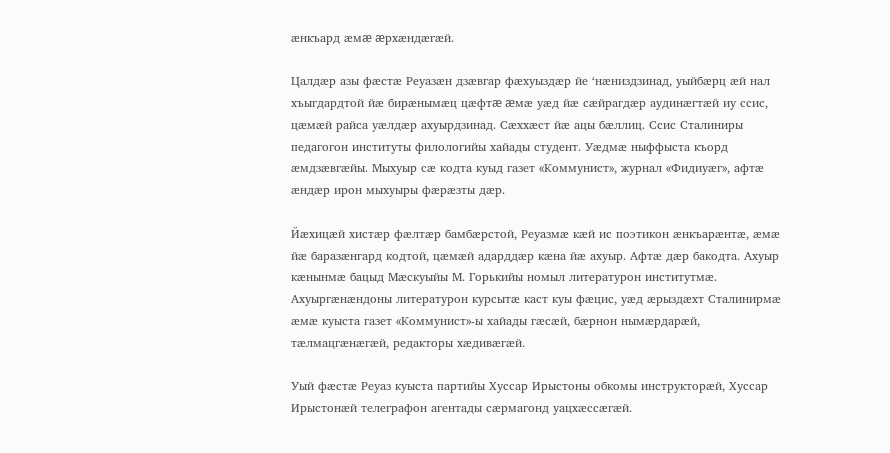æнкъард æмæ æрхæндæгæй.

Цалдæр азы фæстæ Реуазæн дзæвгар фæхуыздæр йе ‘нæниздзинад, уыйбæрц æй нал хъыгдардтой йæ бирæнымæц цæфтæ æмæ уæд йæ сæйрагдæр аудинæгтæй иу ссис, цæмæй райса уæлдæр ахуырдзинад. Сæххæст йæ ацы бæллиц. Ссис Сталиниры педагогон институты филологийы хайады студент. Уæдмæ ныффыста къорд æмдзæвгæйы. Мыхуыр сæ кодта куыд газет «Коммунист», журнал «Фидиуæг», афтæ æндæр ирон мыхуыры фæрæзты дæр.

Йæхицæй хистæр фæлтæр бамбæрстой, Реуазмæ кæй ис поэтикон æнкъарæнтæ, æмæ йæ баразæнгард кодтой, цæмæй адарддæр кæна йæ ахуыр. Афтæ дæр бакодта. Ахуыр кæнынмæ бацыд Мæскуыйы М. Горькийы номыл литературон институтмæ. Ахуыргæнæндоны литературон курсытæ каст куы фæцис, уæд æрыздæхт Сталинирмæ æмæ куыста газет «Коммунист»-ы хайады гæсæй, бæрнон нымæрдарæй, тæлмацгæнæгæй, редакторы хæдивæгæй.

Уый фæстæ Реуаз куыста партийы Хуссар Ирыстоны обкомы инструкторæй, Хуссар Ирыстонæй телеграфон агентады сæрмагонд уацхæссæгæй.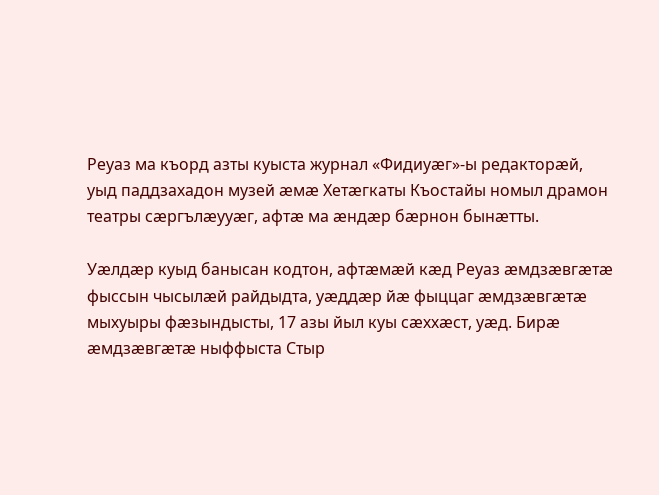Реуаз ма къорд азты куыста журнал «Фидиуæг»-ы редакторæй, уыд паддзахадон музей æмæ Хетæгкаты Къостайы номыл драмон театры сæргълæууæг, афтæ ма æндæр бæрнон бынæтты.

Уæлдæр куыд банысан кодтон, афтæмæй кæд Реуаз æмдзæвгæтæ фыссын чысылæй райдыдта, уæддæр йæ фыццаг æмдзæвгæтæ мыхуыры фæзындысты, 17 азы йыл куы сæххæст, уæд. Бирæ æмдзæвгæтæ ныффыста Стыр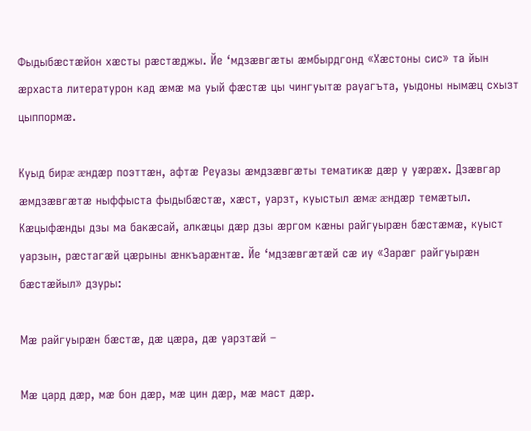Фыдыбæстæйон хæсты рæстæджы. Йе ‘мдзæвгæты æмбырдгонд «Хæстоны сис» та йын æрхаста литературон кад æмæ ма уый фæстæ цы чингуытæ рауагъта, уыдоны нымæц схызт цыппормæ.

Куыд бирæ æндæр поэттæн, афтæ Реуазы æмдзæвгæты тематикæ дæр у уæрæх. Дзæвгар æмдзæвгæтæ ныффыста фыдыбæстæ, хæст, уарзт, куыстыл æмæ æндæр темæтыл. Кæцыфæнды дзы ма бакæсай, алкæцы дæр дзы æргом кæны райгуырæн бæстæмæ, куыст уарзын, рæстагæй цæрыны æнкъарæнтæ. Йе ‘мдзæвгæтæй сæ иу «Зарæг райгуырæн бæстæйыл» дзуры:

Мæ райгуырæн бæстæ, дæ цæра, дæ уарзтæй –

Мæ цард дæр, мæ бон дæр, мæ цин дæр, мæ маст дæр.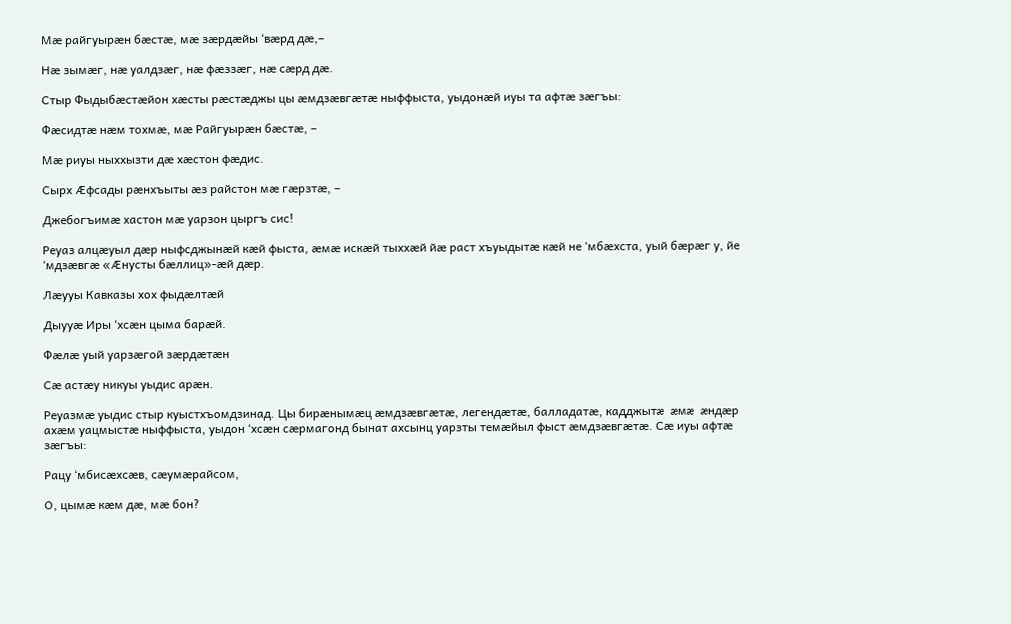Мæ райгуырæн бæстæ, мæ зæрдæйы ‘вæрд дæ,–

Нæ зымæг, нæ уалдзæг, нæ фæззæг, нæ сæрд дæ.

Стыр Фыдыбæстæйон хæсты рæстæджы цы æмдзæвгæтæ ныффыста, уыдонæй иуы та афтæ зæгъы:

Фæсидтæ нæм тохмæ, мæ Райгуырæн бæстæ, –

Мæ риуы ныххызти дæ хæстон фæдис.

Сырх Æфсады рæнхъыты æз райстон мæ гæрзтæ, –

Джебогъимæ хастон мæ уарзон цыргъ сис!

Реуаз алцæуыл дæр ныфсджынæй кæй фыста, æмæ искæй тыххæй йæ раст хъуыдытæ кæй не ‘мбæхста, уый бæрæг у, йе ‘мдзæвгæ «Æнусты бæллиц»-æй дæр.

Лæууы Кавказы хох фыдæлтæй

Дыууæ Иры ‘хсæн цыма барæй.

Фæлæ уый уарзæгой зæрдæтæн

Сæ астæу никуы уыдис арæн.

Реуазмæ уыдис стыр куыстхъомдзинад. Цы бирæнымæц æмдзæвгæтæ, легендæтæ, балладатæ, кадджытæ æмæ æндæр ахæм уацмыстæ ныффыста, уыдон ‘хсæн сæрмагонд бынат ахсынц уарзты темæйыл фыст æмдзæвгæтæ. Сæ иуы афтæ зæгъы:

Рацу ‘мбисæхсæв, сæумæрайсом,

О, цымæ кæм дæ, мæ бон?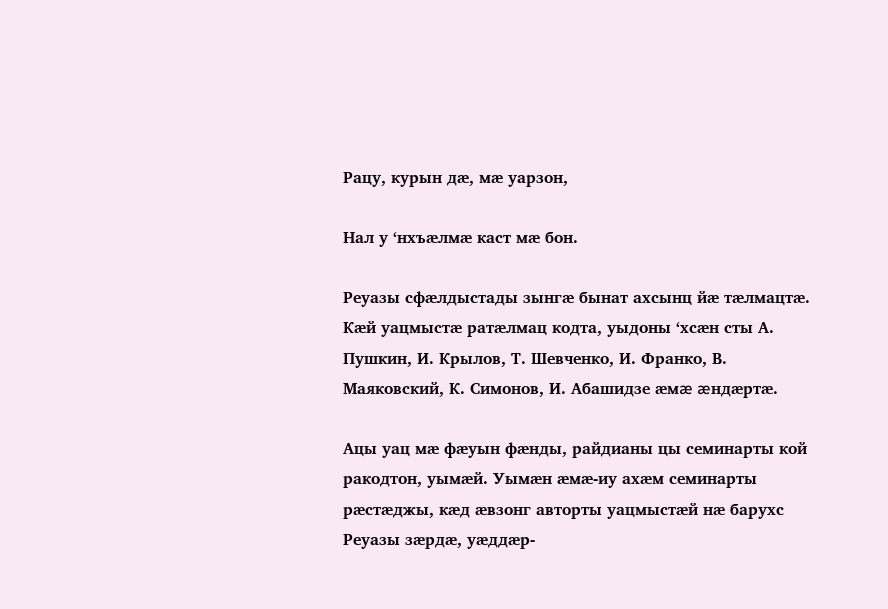Рацу, курын дæ, мæ уарзон,

Нал у ‘нхъæлмæ каст мæ бон.

Реуазы сфæлдыстады зынгæ бынат ахсынц йæ тæлмацтæ. Кæй уацмыстæ ратæлмац кодта, уыдоны ‘хсæн сты А. Пушкин, И. Крылов, Т. Шевченко, И. Франко, В. Маяковский, К. Симонов, И. Абашидзе æмæ æндæртæ.

Ацы уац мæ фæуын фæнды, райдианы цы семинарты кой ракодтон, уымæй. Уымæн æмæ-иу ахæм семинарты рæстæджы, кæд æвзонг авторты уацмыстæй нæ барухс Реуазы зæрдæ, уæддæр-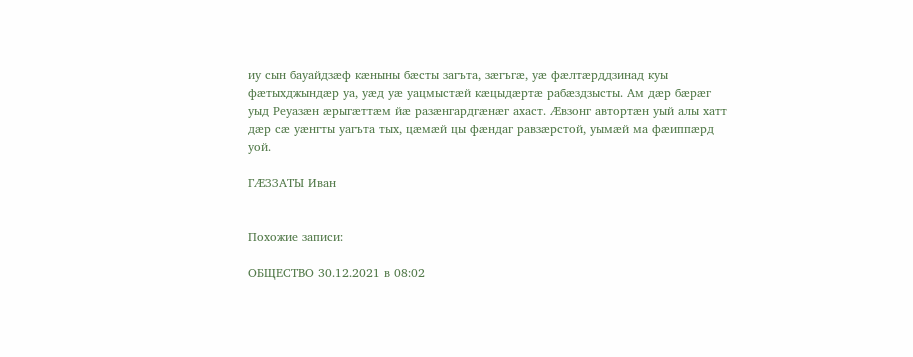иу сын бауайдзæф кæныны бæсты загъта, зæгъгæ, уæ фæлтæрддзинад куы фæтыхджындæр уа, уæд уæ уацмыстæй кæцыдæртæ рабæздзысты. Ам дæр бæрæг уыд Реуазæн æрыгæттæм йæ разæнгардгæнæг ахаст. Æвзонг автортæн уый алы хатт дæр сæ уæнгты уагъта тых, цæмæй цы фæндаг равзæрстой, уымæй ма фæиппæрд уой.

ГÆЗЗАТЫ Иван


Похожие записи:

ОБЩЕСТВО 30.12.2021 в 08:02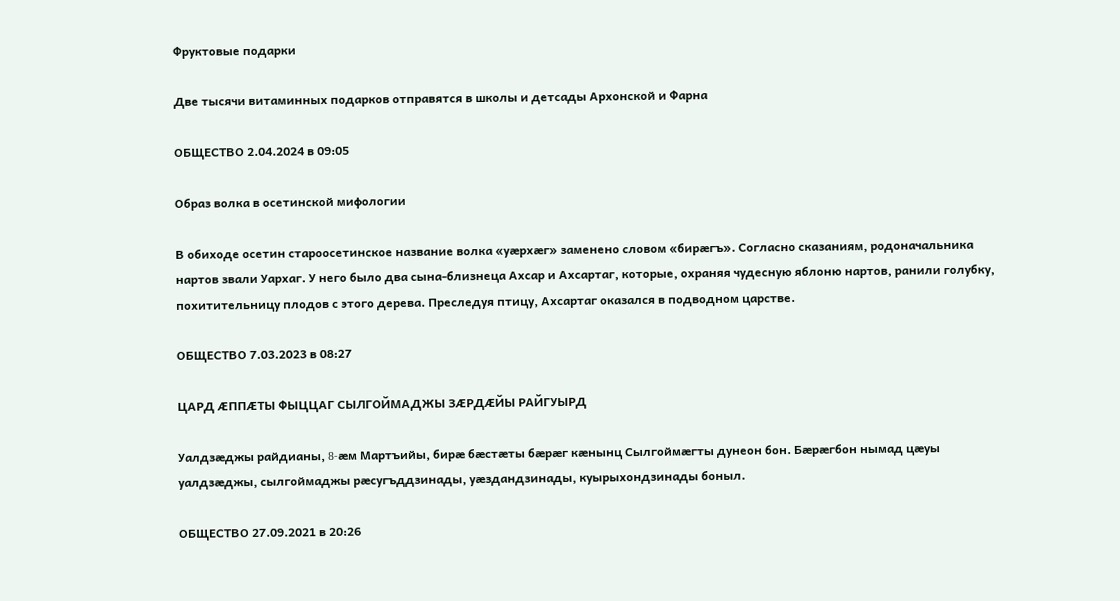Фруктовые подарки

Две тысячи витаминных подарков отправятся в школы и детсады Архонской и Фарна

ОБЩЕСТВО 2.04.2024 в 09:05

Образ волка в осетинской мифологии

В обиходе осетин староосетинское название волка «уæрхæг» заменено словом «бирæгъ». Согласно сказаниям, родоначальника нартов звали Уархаг. У него было два сына-близнеца Ахсар и Ахсартаг, которые, охраняя чудесную яблоню нартов, ранили голубку, похитительницу плодов с этого дерева. Преследуя птицу, Ахсартаг оказался в подводном царстве.

ОБЩЕСТВО 7.03.2023 в 08:27

ЦАРД ÆППÆТЫ ФЫЦЦАГ СЫЛГОЙМАДЖЫ ЗÆРДÆЙЫ РАЙГУЫРД

Уалдзæджы райдианы, 8-æм Мартъийы, бирæ бæстæты бæрæг кæнынц Сылгоймæгты дунеон бон. Бæрæгбон нымад цæуы уалдзæджы, сылгоймаджы рæсугъддзинады, уæздандзинады, куырыхондзинады боныл.

ОБЩЕСТВО 27.09.2021 в 20:26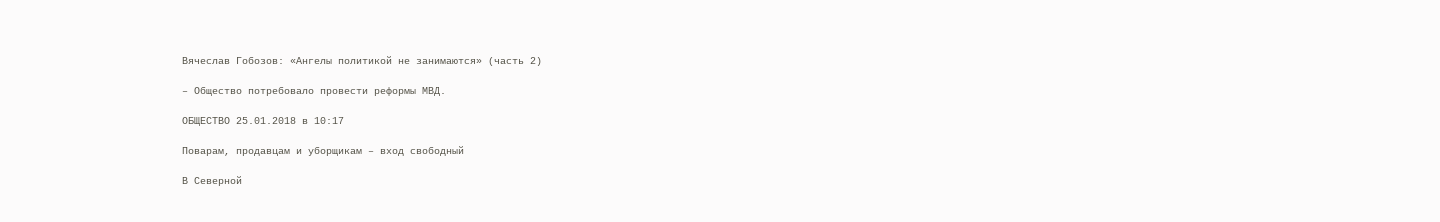Вячеслав Гобозов: «Ангелы политикой не занимаются» (часть 2)

– Общество потребовало провести реформы МВД.

ОБЩЕСТВО 25.01.2018 в 10:17

Поварам, продавцам и уборщикам – вход свободный

В Северной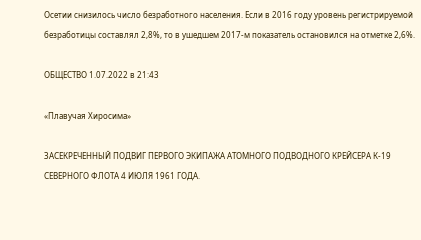Осетии снизилось число безработного населения. Если в 2016 году уровень регистрируемой безработицы составлял 2,8%, то в ушедшем 2017-м показатель остановился на отметке 2,6%.

ОБЩЕСТВО 1.07.2022 в 21:43

«Плавучая Хиросима»

ЗАСЕКРЕЧЕННЫЙ ПОДВИГ ПЕРВОГО ЭКИПАЖА АТОМНОГО ПОДВОДНОГО КРЕЙСЕРА К-19 СЕВЕРНОГО ФЛОТА 4 ИЮЛЯ 1961 ГОДА.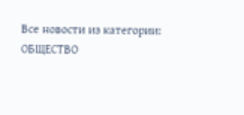Все новости из категории: ОБЩЕСТВО